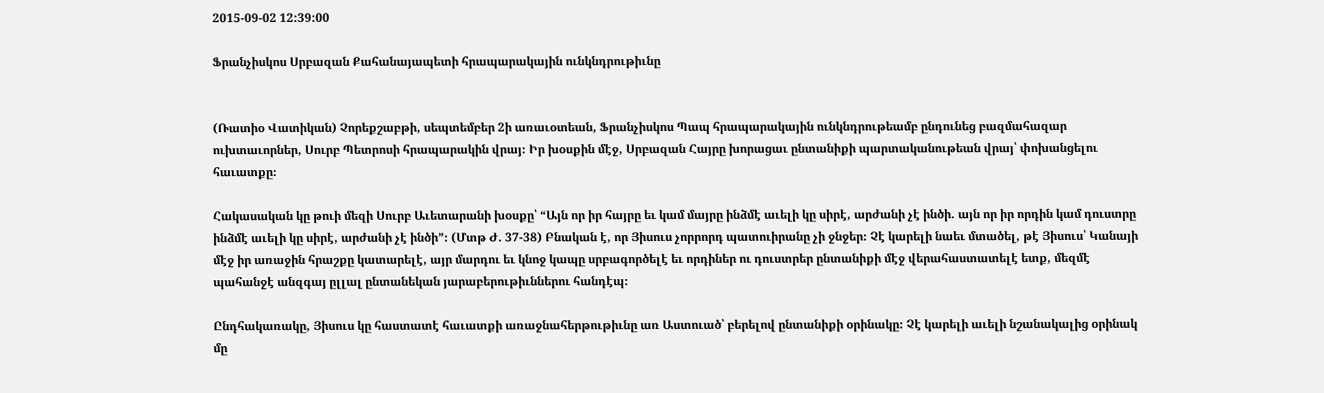2015-09-02 12:39:00

Ֆրանչիսկոս Սրբազան Քահանայապետի հրապարակային ունկնդրութիւնը


(Ռատիօ Վատիկան) Չորեքշաբթի, սեպտեմբեր 2ի առաւօտեան, Ֆրանչիսկոս Պապ հրապարակային ունկնդրութեամբ ընդունեց բազմահազար ուխտաւորներ, Սուրբ Պետրոսի հրապարակին վրայ։ Իր խօսքին մէջ, Սրբազան Հայրը խորացաւ ընտանիքի պարտականութեան վրայ՝ փոխանցելու հաւատքը։

Հակասական կը թուի մեզի Սուրբ Աւետարանի խօսքը՝ “Այն որ իր հայրը եւ կամ մայրը ինձմէ աւելի կը սիրէ, արժանի չէ ինծի. այն որ իր որդին կամ դուստրը ինձմէ աւելի կը սիրէ, արժանի չէ ինծի”։ (Մտթ Ժ. 37-38) Բնական է, որ Յիսուս չորրորդ պատուիրանը չի ջնջեր։ Չէ կարելի նաեւ մտածել, թէ Յիսուս՝ Կանայի մէջ իր առաջին հրաշքը կատարելէ, այր մարդու եւ կնոջ կապը սրբագործելէ եւ որդիներ ու դուստրեր ընտանիքի մէջ վերահաստատելէ ետք, մեզմէ պահանջէ անզգայ ըլլալ ընտանեկան յարաբերութիւններու հանդէպ։

Ընդհակառակը, Յիսուս կը հաստատէ հաւատքի առաջնահերթութիւնը առ Աստուած՝ բերելով ընտանիքի օրինակը։ Չէ կարելի աւելի նշանակալից օրինակ մը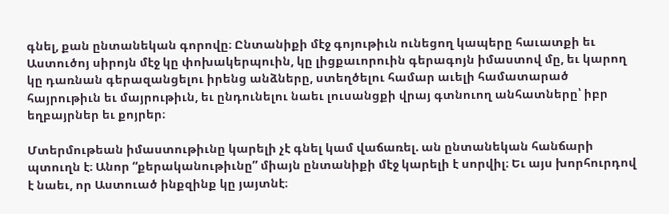գնել, քան ընտանեկան գորովը։ Ընտանիքի մէջ գոյութիւն ունեցող կապերը հաւատքի եւ Աստուծոյ սիրոյն մէջ կը փոխակերպուին, կը լիցքաւորուին գերագոյն իմաստով մը, եւ կարող կը դառնան գերազանցելու իրենց անձները, ստեղծելու համար աւելի համատարած հայրութիւն եւ մայրութիւն, եւ ընդունելու նաեւ լուսանցքի վրայ գտնուող անհատները՝ իբր եղբայրներ եւ քոյրեր։

Մտերմութեան իմաստութիւնը կարելի չէ գնել կամ վաճառել. ան ընտանեկան հանճարի պտուղն է։ Անոր “քերականութիւնը” միայն ընտանիքի մէջ կարելի է սորվիլ։ Եւ այս խորհուրդով է նաեւ, որ Աստուած ինքզինք կը յայտնէ։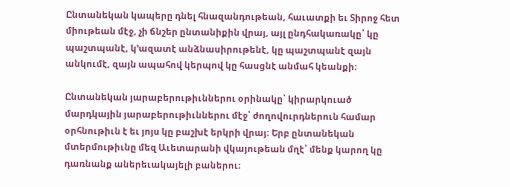Ընտանեկան կապերը դնել հնազանդութեան, հաւատքի եւ Տիրոջ հետ միութեան մէջ, չի ճնշեր ընտանիքին վրայ, այլ ընդհակառակը՝ կը պաշտպանէ, կ’ազատէ անձնասիրութենէ, կը պաշտպանէ զայն անկումէ, զայն ապահով կերպով կը հասցնէ անմահ կեանքի։

Ընտանեկան յարաբերութիւններու օրինակը՝ կիրարկուած մարդկային յարաբերութիւններու մէջ՝ ժողովուրդներուն համար օրհնութիւն է եւ յոյս կը բաշխէ երկրի վրայ։ Երբ ընտանեկան մտերմութիւնը մեզ Աւետարանի վկայութեան մղէ՝ մենք կարող կը դառնանք աներեւակայելի բաներու։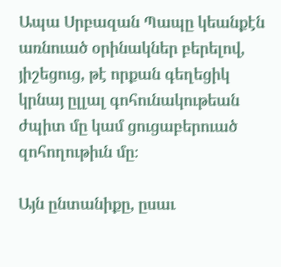Ապա Սրբազան Պապը կեանքէն առնուած օրինակներ բերելով, յիշեցուց, թէ որքան գեղեցիկ կրնայ ըլլալ գոհունակութեան ժպիտ մը կամ ցուցաբերուած զոհողութիւն մը։

Այն ընտանիքը, ըսաւ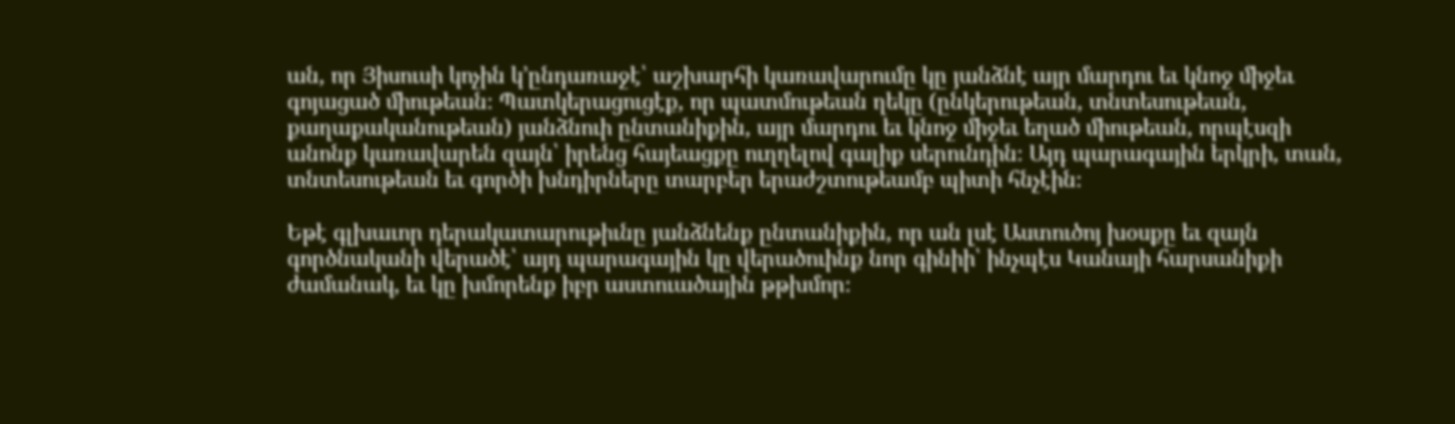ան, որ Յիսուսի կոչին կ’ընդառաջէ՝ աշխարհի կառավարումը կը յանձնէ այր մարդու եւ կնոջ միջեւ գոյացած միութեան։ Պատկերացուցէք, որ պատմութեան ղեկը (ընկերութեան, տնտեսութեան, քաղաքականութեան) յանձնուի ընտանիքին, այր մարդու եւ կնոջ միջեւ եղած միութեան, որպէսզի անոնք կառավարեն զայն՝ իրենց հայեացքը ուղղելով գալիք սերունդին։ Այդ պարագային երկրի, տան, տնտեսութեան եւ գործի խնդիրները տարբեր երաժշտութեամբ պիտի հնչէին։

Եթէ գլխաւոր դերակատարութիւնը յանձնենք ընտանիքին, որ ան լսէ Աստուծոյ խօսքը եւ զայն գործնականի վերածէ՝ այդ պարագային կը վերածուինք նոր գինիի՝ ինչպէս Կանայի հարսանիքի ժամանակ, եւ կը խմորենք իբր աստուածային թթխմոր։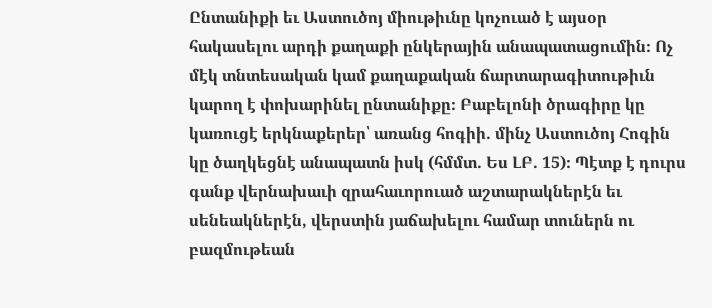Ընտանիքի եւ Աստուծոյ միութիւնը կոչուած է այսօր հակասելու արդի քաղաքի ընկերային անապատացումին։ Ոչ մէկ տնտեսական կամ քաղաքական ճարտարագիտութիւն կարող է փոխարինել ընտանիքը։ Բաբելոնի ծրագիրը կը կառուցէ երկնաքերեր՝ առանց հոգիի. մինչ Աստուծոյ Հոգին կը ծաղկեցնէ անապատն իսկ (հմմտ. Ես ԼԲ. 15)։ Պէտք է դուրս գանք վերնախաւի զրահաւորուած աշտարակներէն եւ սենեակներէն, վերստին յաճախելու համար տուներն ու բազմութեան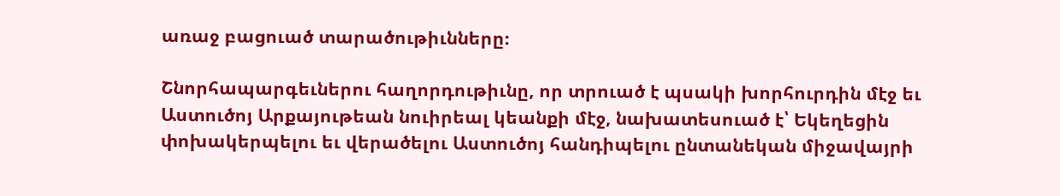առաջ բացուած տարածութիւնները։

Շնորհապարգեւներու հաղորդութիւնը, որ տրուած է պսակի խորհուրդին մէջ եւ Աստուծոյ Արքայութեան նուիրեալ կեանքի մէջ, նախատեսուած է՝ Եկեղեցին փոխակերպելու եւ վերածելու Աստուծոյ հանդիպելու ընտանեկան միջավայրի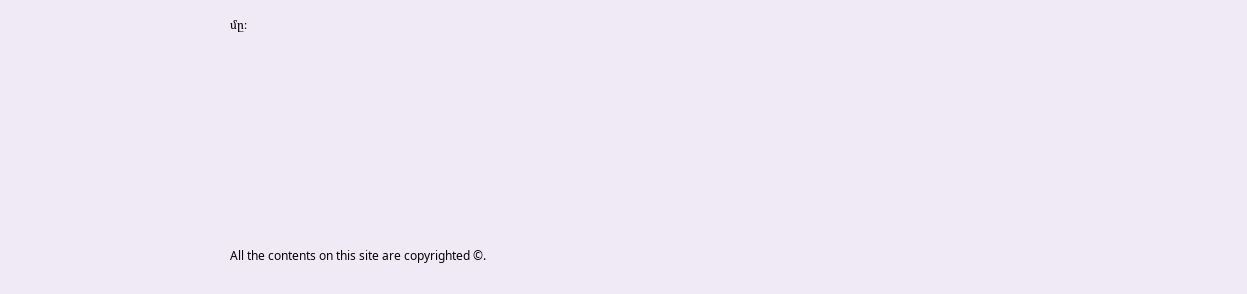մը։










All the contents on this site are copyrighted ©.